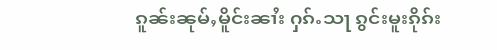ၵူၼ်းၼုမ်ႇမိူင်းၼၢႆး ႁၵ်ႉသႃ ၵွင်းမူးၵိုၵ်း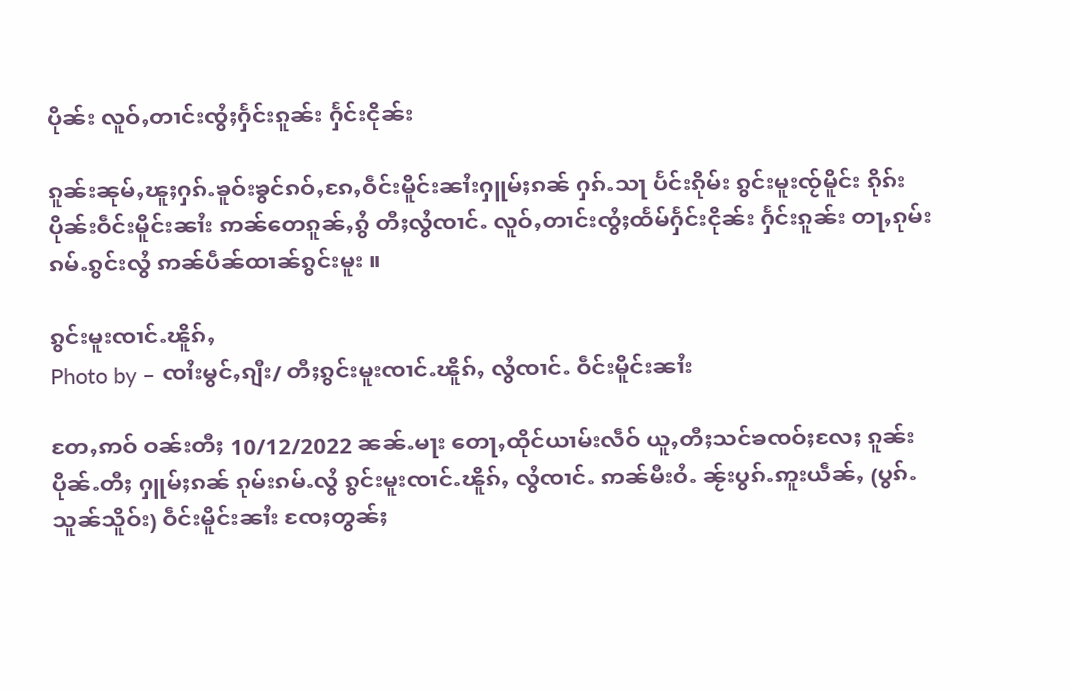ပိုၼ်း လူဝ်ႇတၢင်းၸွႆႈႁႅင်းၵူၼ်း ႁႅင်းငိုၼ်း

ၵူၼ်းၼုမ်ႇၽူႈႁၵ်ႉၶူဝ်းၶွင်ၵဝ်ႇၵႄႇဝဵင်းမိူင်းၼၢႆးႁူမ်ႈၵၼ် ႁၵ်ႉသႃ ပႅင်းၵိုမ်း ၵွင်းမူးၸႂ်မိူင်း ၵိုၵ်းပိုၼ်းဝဵင်းမိူင်းၼၢႆး ဢၼ်တေၵူၼ်ႇၵွႆ တီႈလွႆၸၢင်ႉ လူဝ်ႇတၢင်းၸွႆႈထႅမ်ႁႅင်းငိုၼ်း ႁႅင်းၵူၼ်း တႃႇၵုမ်းၵမ်ႉၵွင်းလွႆ ဢၼ်ပဵၼ်ထၢၼ်ၵွင်းမူး ။

ၵွင်းမူးၸၢင်ႉၽိူၵ်ႇ
Photo by – ၸၢႆးမွင်ႇၵျီး/ တီႈၵွင်းမူးၸၢင်ႉၽိူၵ်ႇ လွႆၸၢင်ႉ ဝဵင်းမိူင်းၼၢႆး

တႄႇဢဝ် ဝၼ်းတီႈ 10/12/2022 ၼၼ်ႉမႃး တေႃႇထိုင်ယၢမ်းလဵဝ် ယူႇတီႈသင်ၶၸဝ်ႈလႄႈ ၵူၼ်းပိုၼ်ႉတီႈ ႁူမ်ႈၵၼ် ၵုမ်းၵမ်ႉလွႆ ၵွင်းမူးၸၢင်ႉၽိူၵ်ႇ လွႆၸၢင်ႉ ဢၼ်မီးဝႆႉ ၼႂ်းပွၵ်ႉဢူးယဵၼ်ႇ (ပွၵ်ႉသူၼ်သိူဝ်း) ဝဵင်းမိူင်းၼၢႆး ၸႄႈတွၼ်ႈ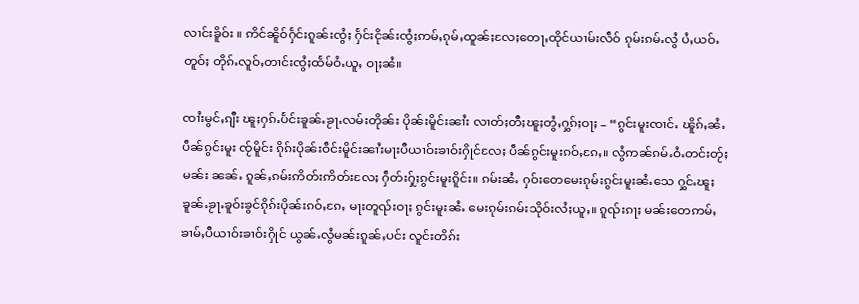လၢင်းၶိူဝ်း ။ ဢိင်ၼိူဝ်ႁႅင်းၵူၼ်းၸွႆႈ ႁႅင်းငိုၼ်းၸွႆႈဢမ်ႇၵုမ်ႇထူၼ်ႈလႄႈတေႃႇထိုင်ယၢမ်းလဵဝ် ၵုမ်းၵမ်ႉလွႆ ပႆႇယဝ်ႉတူဝ်ႈ တိုၵ်ႉလူဝ်ႇတၢင်းၸွႆႈထႅမ်ဝႆႉယူႇ ဝႃႈၼႆ။

ၸၢႆးမွင်ႇၵျီး ၽူႈႁၵ်ႉပႅင်းၶူၼ်ႉၶႂႃႉလမ်းတိုၼ်း ပိုၼ်းမိူင်းၼၢႆး လၢတ်ႈတီႈၽူႈတွႆႇႁွၵ်ႈဝႃႈ – “ၵွင်းမူးၸၢင်ႉ ၽိူၵ်ႇၼႆႉ ပဵၼ်ၵွင်းမူး ၸႂ်မိူင်း ၵိုၵ်းပိုၼ်းဝဵင်းမိူင်းၼၢႆးမႃးပီယၢဝ်းၶၢဝ်းႁိုင်လႄႈ ပဵၼ်ၵွင်းမူးၵဝ်ႇၵႄႇ။ လွႆဢၼ်ၵမ်ႉဝႆႉတင်းတႂ်ႈမၼ်း ၼၼ်ႉ ၵူၼ်ႇၵမ်းဢိတ်းဢိတ်းလႄႈ ႁဵတ်းႁႂ်ႈၵွင်းမူးၵိူင်း။ ၵမ်းၼႆႉ ႁဝ်းတေမေးၵုမ်းၵွင်းမူးၼႆႉသေ ႁွင်ႉၽူႈၶူၼ်ႉၶႂႃႉၶူဝ်းၶွင်ၵိုၵ်းပိုၼ်းၵဝ်ႇၵႄႇ မႃးတူၺ်းဝႃႈ ၵွင်းမူးၼႆႉ မေးၵုမ်းၵမ်းသိုဝ်းလႆႈယူႇ။ ၵူၺ်းၵႃႈ မၼ်းတေဢမ်ႇၶၢမ်ႇပီယၢဝ်းၶၢဝ်းႁိုင် ယွၼ်ႉလွႆမၼ်းၵူၼ်ႇပင်း လူင်းတိၵ်း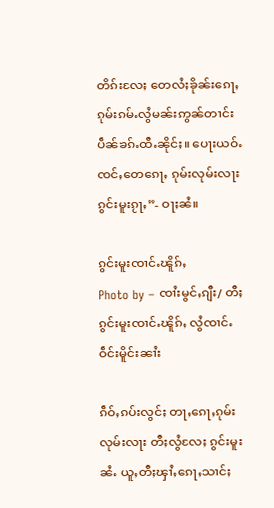တိၵ်းလႄႈ တေလႆႈၶိုၼ်းၵေႃႇၵုမ်းၵမ်ႉလွႆမၼ်းဢွၼ်တၢင်း ပဵၼ်ၶၵ်ႉထီႉၼိုင်ႈ။ ပေႃးယဝ်ႉ ၸင်ႇတေၵေႃႇ ၵုမ်းလုမ်းလႃးၵွင်းမူးၵႂႃႇ”- ဝႃႈၼႆ။

ၵွင်းမူးၸၢင်ႉၽိူၵ်ႇ
Photo by – ၸၢႆးမွင်ႇၵျီး/ တီႈၵွင်းမူးၸၢင်ႉၽိူၵ်ႇ လွႆၸၢင်ႉ ဝဵင်းမိူင်းၼၢႆး

ၵဵဝ်ႇၵပ်းလွင်ႈ တႃႇၵေႃႇၵုမ်းလုမ်းလႃး တီႈလွႆလႄႈ ၵွင်းမူးၼႆႉ ယူႇတီႈၾၢႆႇၵေႃႇသၢင်ႈ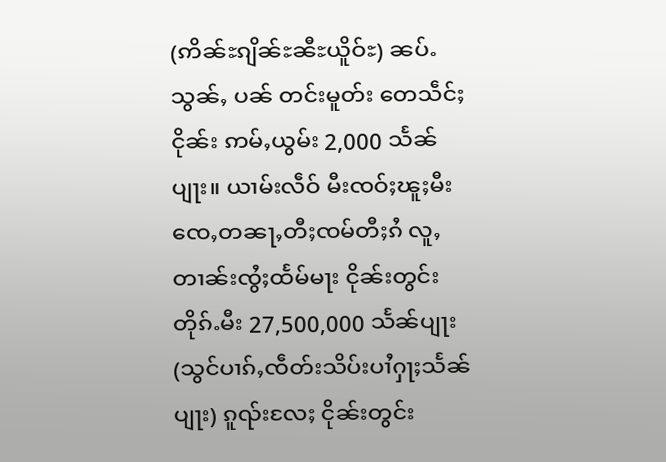(ဢိၼ်ႊၵျိၼ်ႊၼီႊယိူဝ်ႊ) ၼပ်ႉသွၼ်ႇ ပၼ် တင်းမူတ်း တေသဵင်ႈငိုၼ်း ဢမ်ႇယွမ်း 2,000 သႅၼ်ပျႃး။ ယၢမ်းလဵဝ် မီးၸဝ်ႈၽူႈမီးၸေႇတၼႃႇတီႈၸမ်တီႈၵႆ လူႇတၢၼ်းၸွႆႈထႅမ်မႃး ငိုၼ်းတွင်း တိုၵ်ႉမီး 27,500,000 သႅၼ်ပျႃး (သွင်ပၢၵ်ႇၸဵတ်းသိပ်းပၢႆႁႃႈသႅၼ်ပျႃး) ၵူၺ်းလႄႈ ငိုၼ်းတွင်း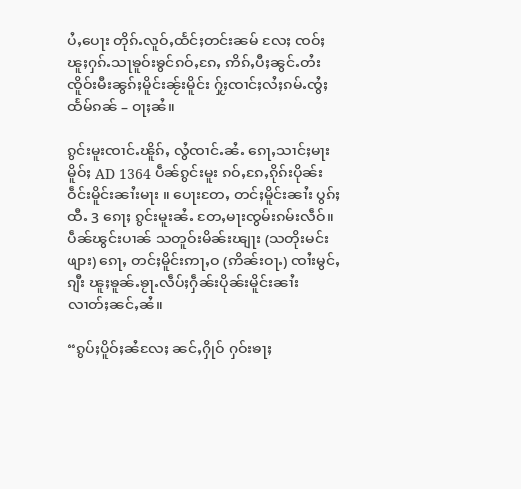ပႆႇပေႃး တိုၵ်ႉလူဝ်ႇထႅင်ႈတင်းၼမ် လႄႈ ၸဝ်ႈၽူႈႁၵ်ႉသႃၶူဝ်းၶွင်ၵဝ်ႇၵႄႇ ဢိၵ်ႇပီႈၼွင်ႉတႆးၸိူဝ်းမီးၼွၵ်ႈမိူင်းၼႂ်းမိူင်း ႁႂ်ႈၸၢင်ႈလႆႈၵမ်ႉၸွႆႈထႅမ်ၵၼ် – ဝႃႈၼႆ။

ၵွင်းမူးၸၢင်ႉၽိူၵ်ႇ လွႆၸၢင်ႉၼႆႉ ၵေႃႇသၢင်ႈမႃး မိူဝ်ႈ AD 1364 ပဵၼ်ၵွင်းမူး ၵဝ်ႇၵႄႇၵိုၵ်းပိုၼ်းဝဵင်းမိူင်းၼၢႆးမႃး ။ ပေႃးတႄႇ တင်ႈမိူင်းၼၢႆး ပွၵ်ႈထီႉ 3 ၵေႃႈ ၵွင်းမူးၼႆႉ တႄႇမႃးၸွမ်းၵမ်းလဵဝ်။ပဵၼ်ၽွင်းပၢၼ် သတူဝ်းမိၼ်းၽျႃး (သတိုးမင်းဖျား) ၵေႃႇ တင်ႈမိူင်းဢႃႇဝ (ဢိၼ်းဝႃႉ) ၸၢႆးမွင်ႇၵျီး ၽူႈၶူၼ်ႉၶႂႃႉလဵပ်ႈႁဵၼ်းပိုၼ်းမိူင်းၼၢႆး လၢတ်ႈၼင်ႇၼႆ။

“ၵွပ်ႈပိူဝ်ႈၼႆလႄႈ ၼင်ႇႁိုဝ် ႁဝ်းၶႃႈ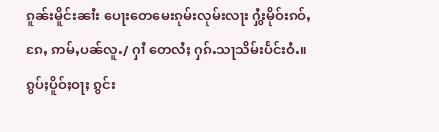ၵူၼ်းမိူင်းၼၢႆး ပေႃးတေမေးၵုမ်းလုမ်းလႃး ႁွႆးမိုဝ်းၵဝ်ႇၵႄႇ ဢမ်ႇပၼ်လူႉ/ ႁၢႆ တေလႆႈ ႁၵ်ႉသႃသိမ်းပႅင်းဝႆႉ။ ၵွပ်ႈပိူဝ်ႈဝႃႈ ၵွင်း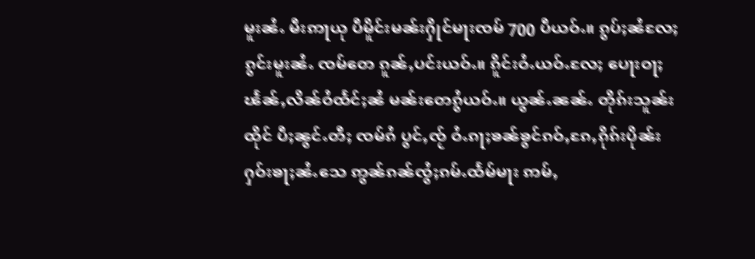မူးၼႆႉ မီးဢႃယု ပီမိူင်းမၼ်းႁိုင်မႃးၸမ် 700 ပီယဝ်ႉ။ ၵွပ်ႈၼႆလႄႈ ၵွင်းမူးၼႆႉ ၸမ်တေ ၵူၼ်ႇပင်းယဝ်ႉ။ ၵိူင်းဝႆႉယဝ်ႉလႄႈ ပေႃးဝႃႈၽႅၼ်ႇလိၼ်ဝႆထႅင်ႈၼႆ မၼ်းတေၵွႆယဝ်ႉ။ ယွၼ်ႉၼၼ်ႉ တိုၵ်းသူၼ်းထိုင် ပီႈၼွင်ႉတီႈ ၸမ်ၵႆ ပွင်ႇၸႂ် ဝႆႉၵႃႈၶၼ်ၶွင်ၵဝ်ႇၵႄႇၵိုၵ်းပိုၼ်းႁဝ်းၶႃႈၼႆႉသေ ဢွၼ်ၵၼ်ၸွႆႈၵမ်ႉထႅမ်မႃး ဢမ်ႇ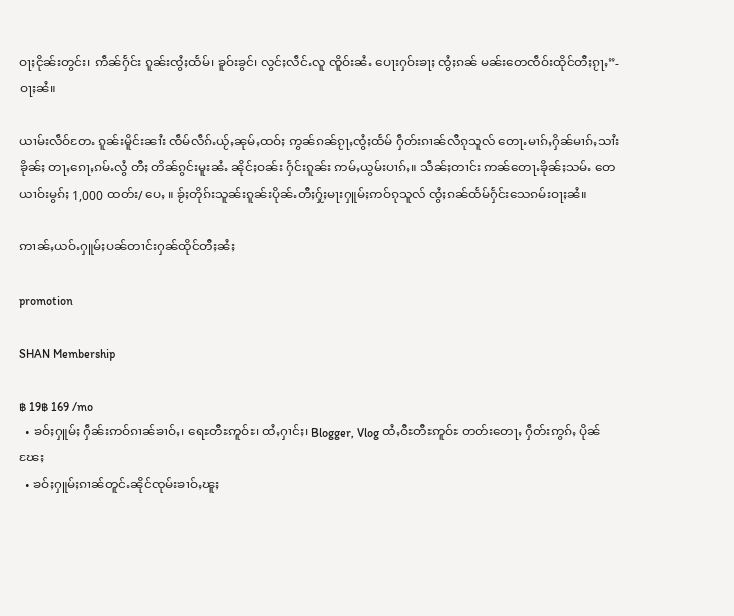ဝႃႈငိုၼ်းတွင်း၊ ဢဵၼ်ႁႅင်း ၵူၼ်းၸွႆႈထႅမ်၊ ၶူဝ်းၶွင်၊ လွင်ႈလဵင်ႉလူ ၸိူဝ်းၼႆႉ ပေႃးႁဝ်းၶႃႈ ၸွႆႈၵၼ် မၼ်းတေၸဵဝ်းထိုင်တီႈၵႂႃႇ”- ဝႃႈၼႆ။

ယၢမ်းလဵဝ်တႄႉ ၵူၼ်းမိူင်းၼၢႆး ၸဵမ်လဵၵ်ႉယႂ်ႇၼုမ်ႇထဝ်ႈ ဢွၼ်ၵၼ်ၵႂႃႇၸွႆႈထႅမ် ႁဵတ်းၵၢၼ်လီၵုသူလ် တေႃႉမၢၵ်ႇႁိၼ်မၢၵ်ႇသၢႆးၶိုၼ်ႈ တႃႇၵေႃႇၵမ်ႉလွႆ တီႈ တိၼ်ၵွင်းမူးၼႆႉ ၼိုင်ႈဝၼ်း ႁႅင်းၵူၼ်း ဢမ်ႇယွမ်းပၢၵ်ႇ။ သဵၼ်ႈတၢင်း ဢၼ်တေႃႉၶိုၼ်ႈသမ်ႉ တေယၢဝ်းမွၵ်ႈ 1,000 ထတ်း/ ပေႇ ။ ၶႂ်ႈတိုၵ်းသူၼ်းၵူၼ်းပိုၼ်ႉတီႈႁႂ်ႈမႃးႁူမ်ႈဢဝ်ၵုသူလ် ၸွႆႈၵၼ်ထႅမ်ႁႅင်းသေၵမ်းဝႃႈၼႆ။

ဢၢၼ်ႇယဝ်ႉႁူမ်ႈပၼ်တၢင်းႁၼ်ထိုင်တီႈၼႆႈ

promotion

SHAN Membership

฿ 19฿ 169 /mo
  • ၶဝ်ႈႁူမ်ႈ ႁဵၼ်းဢဝ်ၵၢၼ်ၶၢဝ်ႇ၊ ရေႊတီႊဢူဝ်ႊ၊ ထႆႇႁၢင်ႈ၊ Blogger, Vlog ထႆႇဝီႊတီႊဢူဝ်ႊ တတ်းတေႃႇ ႁဵတ်းဢွၵ်ႇ ပိုၼ်ၽႄႈ
  • ၶဝ်ႈႁူမ်ႈၵၢၼ်တူင်ႉၼိုင်ၸုမ်းၶၢဝ်ႇၽူႈ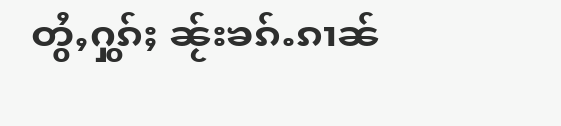တွႆႇႁွၵ်ႈ ၼႂ်းၶၵ်ႉၵၢၼ်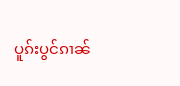ပူၵ်းပွင်ၵၢၼ်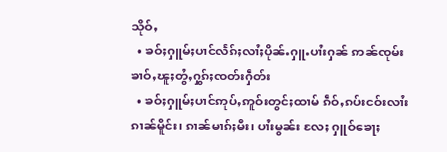သိုဝ်ႇ
  • ၶဝ်ႈႁူမ်ႈပၢင်လႅၵ်ႈလၢႆႈပိုၼ်ႉႁူႉပၢႆးႁၼ် ဢၼ်ၸုမ်းၶၢဝ်ႇၽူႈတွႆႇႁွၵ်ႈၸတ်းႁဵတ်း
  • ၶဝ်ႈႁူမ်ႈပၢင်ဢုပ်ႇဢူဝ်းတွင်ႈထၢမ် ၵဵဝ်ႇၵပ်းငဝ်းလၢႆးၵၢၼ်မိူင်း၊ ၵၢၼ်မၢၵ်ႈမီး၊ ပၢႆးမွၼ်း လႄႈ ႁူဝ်ၶေႃႈ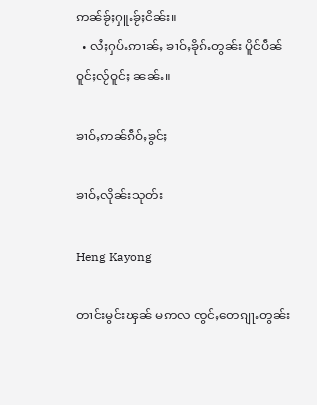ဢၼ်ၶႂ်ႈႁူႉၶႂ်ႈငိၼ်း။
  • လႆႈႁပ်ႉဢၢၼ်ႇ ၶၢဝ်ႇၶိုၵ်ႉတွၼ်း ပိူင်ပဵၼ်ဝူင်ႈလႂ်ဝူင်ႈ ၼၼ်ႉ။

ၶၢဝ်ႇဢၼ်ၵဵဝ်ႇၶွင်ႈ

ၶၢဝ်ႇလိုၼ်းသုတ်း

Heng Kayong

တၢင်းမွင်းၾၼ် မဢလ ၸွင်ႇတေၵျႃႉတွၼ်း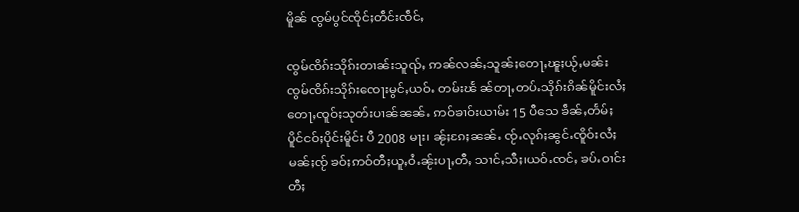မိူၼ် ၸွမ်ပွင်ၸိုင်ႈတဵင်းၸဵင်ႇ

ၸွမ်ၸိၵ်းသိုၵ်းတၢၼ်းသူၺ်ႇ ဢၼ်လၼ်ႇသူၼ်ႈတေႃႇၽူႈယႂ်ႇမၼ်း ၸွမ်ၸိၵ်းသိုၵ်းၸေႃးမွင်ႇယဝ်ႉ တမ်းၽႅ ၼ်တႃႇတပ်ႉသိုၵ်းၵိၼ်မိူင်းလႆႈတေႃႇၸူဝ်ႈသုတ်းပၢၼ်ၼၼ်ႉ ဢဝ်ၶၢဝ်းယၢမ်း 15 ပီသေ ၶဵၼ်ႇတႅမ်ႈ ပိူင်ငဝ်ႈပိုင်းမိူင်း ပီ 2008 မႃး၊ ၼႂ်ႈၵႄႈၼၼ်ႉ ၸႂ်ႉလုၵ်ႈၼွင်ႉၸိူဝ်းလႆႈမၼ်ႈၸႂ် ၶဝ်ႈဢဝ်တီႈယူႇဝႆႉၼႂ်းပႃႇတီႇ သၢင်ႇသီႈ၊ယဝ်ႉၸင်ႇ ၶပ်ႉဝၢင်းတီႈ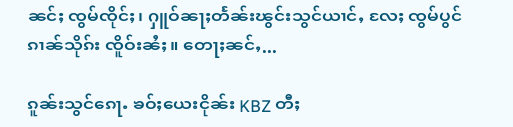ၼင်ႈ ၸွမ်ၸိုင်ႈ၊ ႁူဝ်ၼႃႈတႅၼ်းၽွင်းသွင်ယၢင်ႇ လႄႈ ၸွမ်ပွင်ၵၢၼ်သိုၵ်း ၸိူဝ်းၼႆႈ။ တေႃႈၼင်ႇ...

ၵူၼ်းသွင်ၵေႃႉ ၶဝ်ႈယေးငိုၼ်း KBZ တီႈ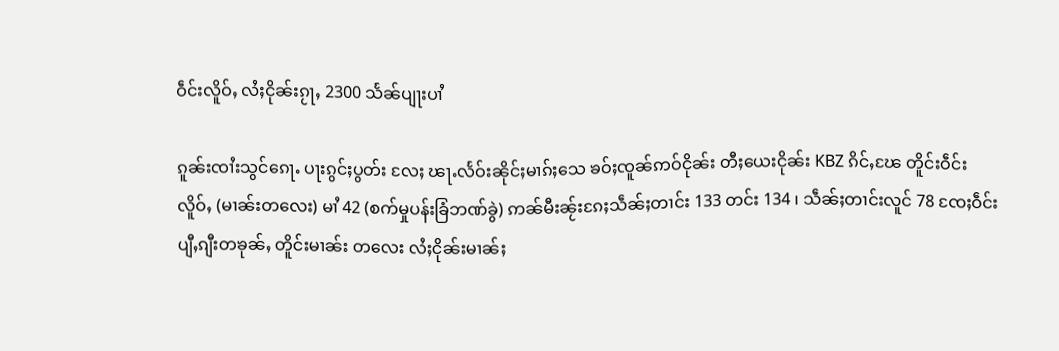ဝဵင်းလိူဝ်ႇ လႆႈငိုၼ်းၵႂႃႇ 2300 သႅၼ်ပျႃးပၢႆ

ၵူၼ်းၸၢႆးသွင်ၵေႃႉ ပႃးၵွင်ႈပွတ်း လႄႈ ၽႃႉလႅဝ်းၼိုင်ႈမၢၵ်ႈသေ ၶဝ်ႈၸူၼ်ဢဝ်ငိုၼ်း တီႈယေးငိုၼ်း KBZ ၵိင်ႇၽႄ တိူင်းဝဵင်းလိူဝ်ႇ (မၢၼ်းတလေး) မၢႆ 42 (စက်မှုပန်းခြံဘဏ်ခွဲ) ဢၼ်မီးၼႂ်းၵႄႈသဵၼ်ႈတၢင်း 133 တင်း 134 ၊ သဵၼ်ႈတၢင်းလူင် 78 ၸႄႈဝဵင်းပျီႇၵျီးတၶုၼ်ႇ တိူင်းမၢၼ်း တလေး လႆႈငိုၼ်းမၢၼ်ႈ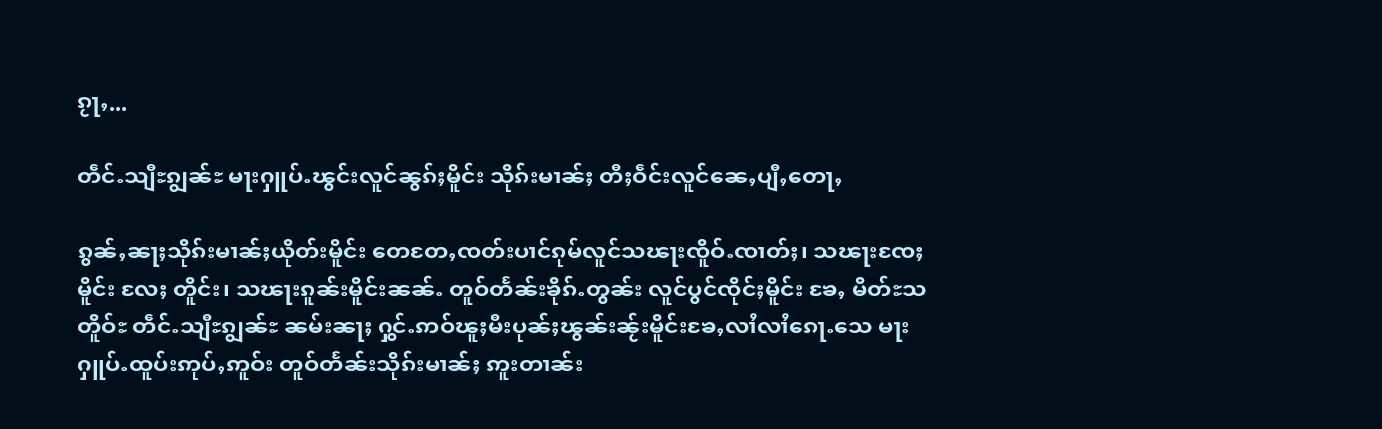ၵႂႃႇ...

တဵင်ႉသျီႊၵျွၼ်ႊ မႃးႁူပ်ႉၽွင်းလူင်ၼွၵ်ႈမိူင်း သိုၵ်းမၢၼ်ႈ တီႈဝဵင်းလူင်ၼေႇပျီႇတေႃႇ

ၵွၼ်ႇၼႃႈသိုၵ်းမၢၼ်ႈယိုတ်းမိူင်း တေတႄႇၸတ်းပၢင်ၵုမ်လူင်သၽႃးၸိူဝ်ႉၸၢတ်ႈ၊ သၽႃးၸႄႈမိူင်း လႄႈ တိူင်း၊ သၽႃးၵူၼ်းမိူင်းၼၼ်ႉ တူဝ်တႅၼ်းၶိုၵ်ႉတွၼ်း လူင်ပွင်ၸိုင်ႈမိူင်း ၶႄႇ မိတ်ႊသတိူဝ်ႊ တဵင်ႉသျီႊၵျွၼ်ႊ ၼမ်းၼႃႈ ႁွင်ႉဢဝ်ၽူႈမီးပုၼ်ႈၽွၼ်းၼႂ်းမိူင်းၶႄႇလၢႆလၢႆၵေႃႉသေ မႃးႁူပ်ႉထူပ်းဢုပ်ႇဢူဝ်း တူဝ်တႅၼ်းသိုၵ်းမၢၼ်ႈ ဢူးတၢၼ်း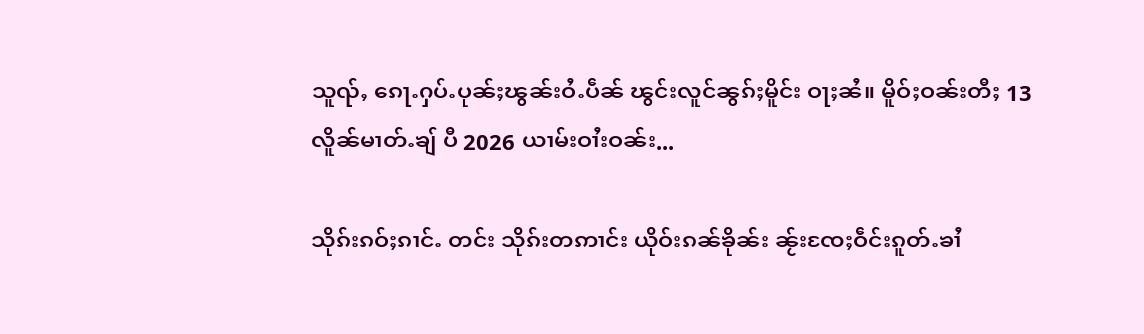သူၺ်ႇ ၵေႃႉႁပ်ႉပုၼ်ႈၽွၼ်းဝႆႉပဵၼ် ၽွင်းလူင်ၼွၵ်ႈမိူင်း ဝႃႈၼႆ။ မိူဝ်ႈဝၼ်းတီႈ 13 လိူၼ်မၢတ်ႉၶျ် ပီ 2026 ယၢမ်းဝၢႆးဝၼ်း...

သိုၵ်းၵဝ်ႈၵၢင်ႉ တင်း သိုၵ်းတဢၢင်း ယိုဝ်းၵၼ်ၶိုၼ်း ၼႂ်းၸႄႈဝဵင်းၵူတ်ႉၶၢႆ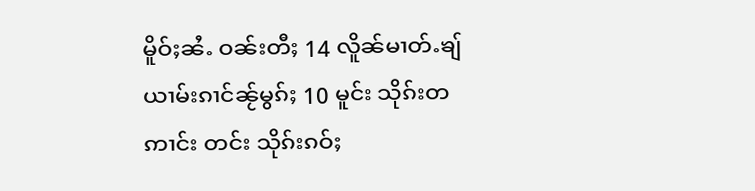မိူဝ်ႈၼႆႉ ဝၼ်းတီႈ 14 လိူၼ်မၢတ်ႉၶျ် ယၢမ်းၵၢင်ၼႂ်မွၵ်ႈ 10 မူင်း သိုၵ်းတဢၢင်း တင်း သိုၵ်းၵဝ်ႈ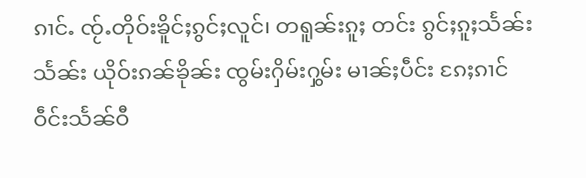ၵၢင်ႉ ၸႂ်ႉတိုဝ်းၶိူင်ႈၵွင်ႈလူင်၊ တရူၼ်းၵူႈ တင်း ၵွင်ႈၵူႈသႅၼ်းသႅၼ်း ယိုဝ်းၵၼ်ၶိုၼ်း ၸွမ်းႁိမ်းႁွမ်း မၢၼ်ႈပဵင်း ၵႄႈၵၢင်ဝဵင်းသႅၼ်ဝီ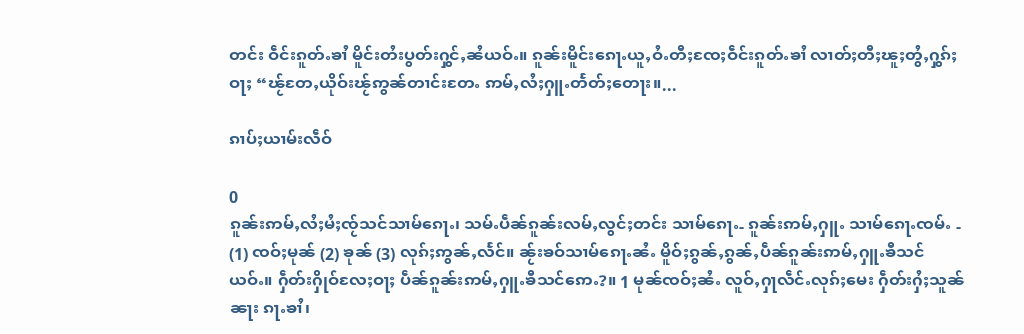တင်း ဝဵင်းၵူတ်ႉၶၢႆ မိူင်းတႆးပွတ်းႁွင်ႇၼႆယဝ်ႉ။ ၵူၼ်းမိူင်းၵေႃႉယူႇဝႆႉတီႈၸႄႈဝဵင်းၵူတ်ႉၶၢႆ လၢတ်ႈတီႈၽူႈတွႆႇႁွၵ်ႈဝႃႈ “ၽႂ်တႄႇယိုဝ်းၽႂ်ဢွၼ်တၢင်းတႄႉ ဢမ်ႇလႆႈႁူႉတႅတ်ႈတေႃး။...

ၵၢပ်ႈယၢမ်းလဵဝ်

0
ၵူၼ်းဢမ်ႇလႆႈမႆႈၸႂ်သင်သၢမ်ၵေႃႉ၊ သမ်ႉပဵၼ်ၵူၼ်းလမ်ႇလွင်ႈတင်း သၢမ်ၵေႃႉ- ၵူၼ်းဢမ်ႇႁူႉ သၢမ်ၵေႃႉၸမ်ႉ - (1) ၸဝ်ႈမုၼ် (2) ၶုၼ် (3) လုၵ်ႈဢွၼ်ႇလႅင်။ ၼႂ်းၶဝ်သၢမ်ၵေႃႉၼႆႉ မိူဝ်ႈၵွၼ်ႇၵွၼ်ႇပဵၼ်ၵူၼ်းဢမ်ႇႁူႉၶီသင်ယဝ်ႉ။ ႁဵတ်းႁိုဝ်လႄႈဝႃႈ ပဵၼ်ၵူၼ်းဢမ်ႇႁူႉၶီသင်ဢေႉ?။ 1 မုၼ်ၸဝ်ႈၼႆႉ လူဝ်ႇႁႃလဵင်ႉလုၵ်ႈမေး ႁဵတ်းႁႆႈသူၼ်ၼႃး ၵႃႉၶၢႆ၊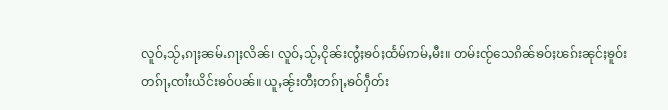လူဝ်ႇသႂ်ႇၵႃႈၼမ်ႉၵႃႈလိၼ်၊ လူဝ်ႇသႂ်ႇငိုၼ်းၸွႆႈၶဝ်ႈထႅမ်ဢမ်ႇမီး။ တမ်းၸႂ်သေၵိၼ်ၶဝ်ႈၽၵ်းၼုင်ႈၶူဝ်းတၵ်ႃႇၸၢႆးယိင်းၶဝ်ပၼ်။ ယူႇၼႂ်းတီႈတၵ်ႃႇၶဝ်ႁဵတ်း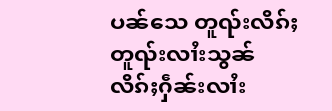ပၼ်သေ တူၺ်းလိၵ်ႈတူၺ်းလၢႆးသွၼ်လိၵ်ႈႁဵၼ်းလၢႆး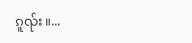ၵူၺ်း။...